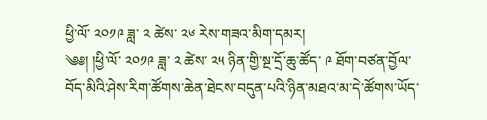ཕྱི་ལོ་ ༢༠༡༩ ཟླ་ ༢ ཚེས་ ༢༦ རེས་གཟའ་མིག་དམར།
༄༅། །ཕྱི་ལོ་ ༢༠༡༩ ཟླ་ ༢ ཚེས་ ༢༥ ཉིན་གྱི་སྔ་དྲོ་ཆུ་ཚོད་ ༩ ཐོག་བཙན་བྱོལ་བོད་མིའི་ཤེས་རིག་ཚོགས་ཆེན་ཐེངས་བདུན་པའི་ཉིན་མཐའ་མ་དེ་ཚོགས་ཡོད་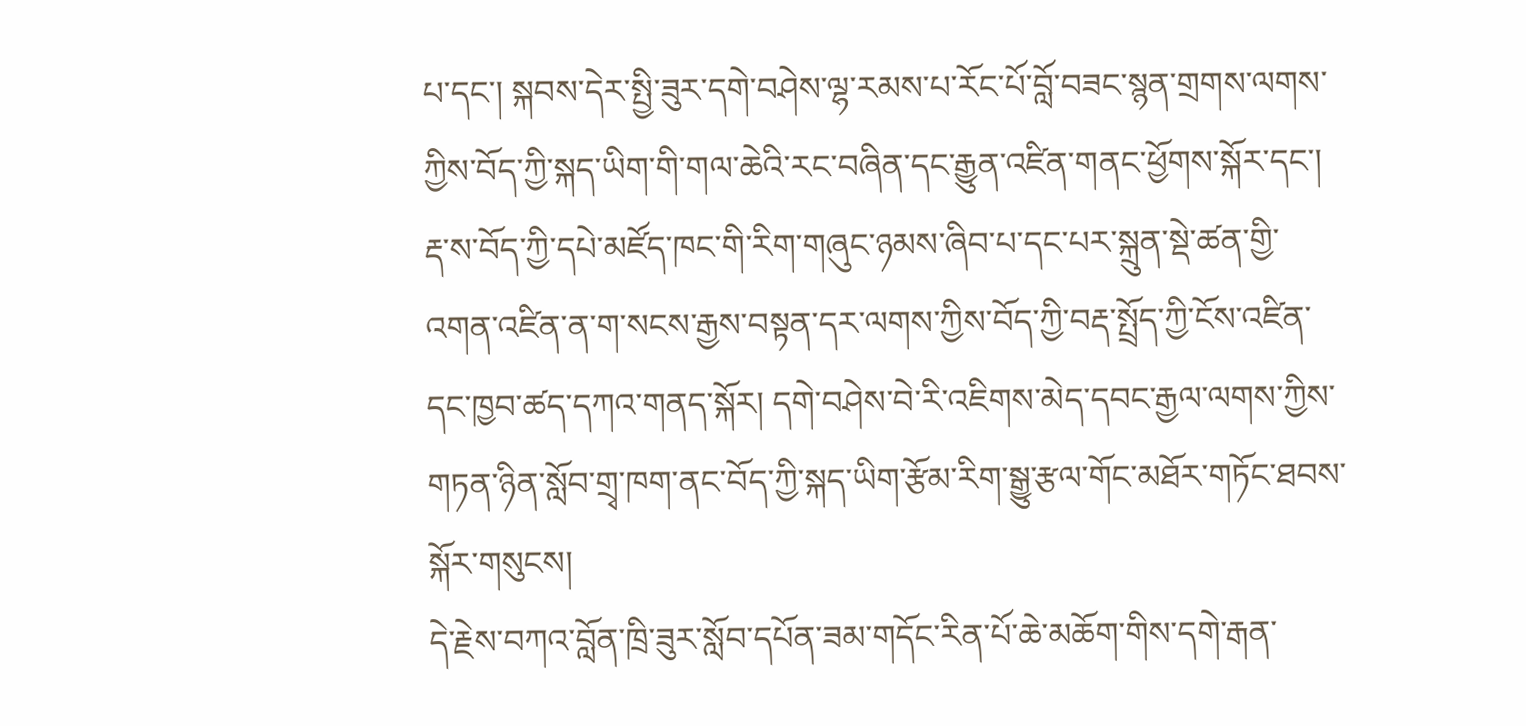པ་དང་། སྐབས་དེར་སྤྱི་ཟུར་དགེ་བཤེས་ལྷ་རམས་པ་རོང་པོ་བློ་བཟང་སྙན་གྲགས་ལགས་ཀྱིས་བོད་ཀྱི་སྐད་ཡིག་གི་གལ་ཆེའི་རང་བཞིན་དང་རྒྱུན་འཛིན་གནང་ཕྱོགས་སྐོར་དང་། རྡ་ས་བོད་ཀྱི་དཔེ་མཛོད་ཁང་གི་རིག་གཞུང་ཉམས་ཞིབ་པ་དང་པར་སྐྲུན་སྡེ་ཚན་གྱི་འགན་འཛིན་ན་ག་སངས་རྒྱས་བསྟན་དར་ལགས་ཀྱིས་བོད་ཀྱི་བརྡ་སྤྲོད་ཀྱི་ངོས་འཛིན་དང་ཁྱབ་ཚད་དཀའ་གནད་སྐོར། དགེ་བཤེས་བེ་རི་འཇིགས་མེད་དབང་རྒྱལ་ལགས་ཀྱིས་གཏན་ཉིན་སློབ་གྲྭ་ཁག་ནང་བོད་ཀྱི་སྐད་ཡིག་རྩོམ་རིག་སྒྱུ་རྩལ་གོང་མཐོར་གཏོང་ཐབས་སྐོར་གསུངས།
དེ་རྗེས་བཀའ་བློན་ཁྲི་ཟུར་སློབ་དཔོན་ཟམ་གདོང་རིན་པོ་ཆེ་མཆོག་གིས་དགེ་རྒན་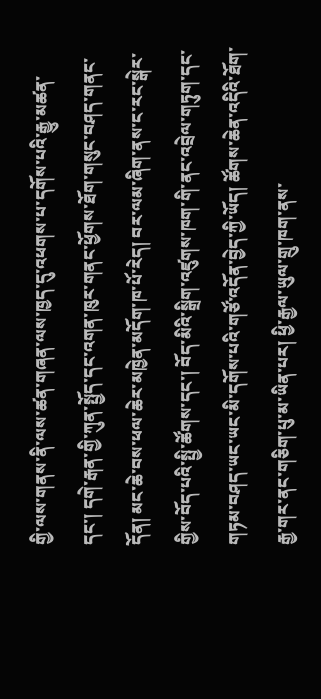གྱི་ལས་གནས་ནི་ལས་ཚན་གཞན་ལས་ཁྱད་དུ་འཕགས་པ་དགོས་པའི་རྒྱུ་མཚན་དང་། དགེ་རྒན་གྱི་ཀུན་སྤྱོད་དང་འགན་ཁུར་གནང་ཕྱོགས་ཐོག་གསུང་བཤད་གནང་དོན། མང་ཆེ་བས་ཕལ་ཆེར་མཁྱེན་མདོག་ཁ་པོ་རེད། བར་ལམ་ཞིག་ནས་ང་རང་སྒེར་གྱིས་བོད་པའི་སྤྱི་ཚོགས་དང་། བོད་མིའི་སྒྲིག་འཛུགས་ཁག་གི་ནང་འབྲེལ་གཏུག་དང་གཏམ་བཤད་ཡང་ཡང་མི་དགོས་པའི་གཙོ་འདོན་བྱེད་ཀྱི་ཡོད། ཚོགས་ཆེན་འདིའི་ཐོག་རྒྱ་གར་ནང་གཅིག་པུ་མ་ཡིན་པར། ཕྱི་རྒྱལ་ཡུལ་གྲུ་ཁག་ནས་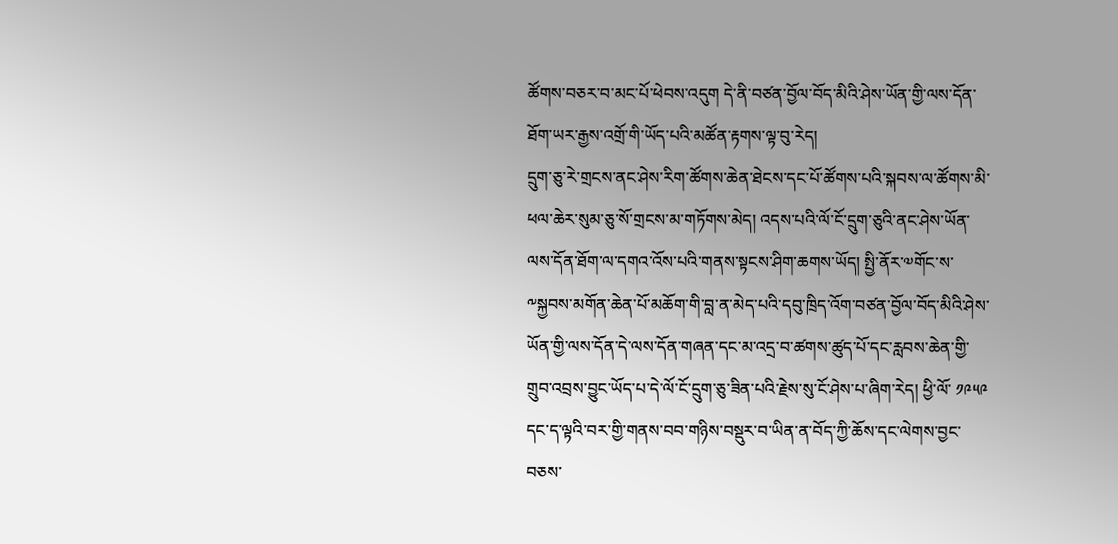ཚོགས་བཅར་བ་མང་པོ་ཕེབས་འདུག དེ་ནི་བཙན་བྱོལ་བོད་མིའི་ཤེས་ཡོན་གྱི་ལས་དོན་ཐོག་ཡར་རྒྱས་འགྲོ་གི་ཡོད་པའི་མཚོན་རྟགས་ལྟ་བུ་རེད།
དྲུག་ཅུ་རེ་གྲངས་ནང་ཤེས་རིག་ཚོགས་ཆེན་ཐེངས་དང་པོ་ཚོགས་པའི་སྐབས་ལ་ཚོགས་མི་ཕལ་ཆེར་སུམ་ཅུ་སོ་གྲངས་མ་གཏོགས་མེད། འདས་པའི་ལོ་ངོ་དྲུག་ཅུའི་ནང་ཤེས་ཡོན་ལས་དོན་ཐོག་ལ་དགའ་འོས་པའི་གནས་སྟངས་ཤིག་ཆགས་ཡོད། སྤྱི་ནོར་༧གོང་ས་༸སྐྱབས་མགོན་ཆེན་པོ་མཆོག་གི་བླ་ན་མེད་པའི་དབུ་ཁྲིད་འོག་བཙན་བྱོལ་བོད་མིའི་ཤེས་ཡོན་གྱི་ལས་དོན་དེ་ལས་དོན་གཞན་དང་མ་འདྲ་བ་ཚགས་ཚུད་པོ་དང་རླབས་ཆེན་གྱི་གྲུབ་འབྲས་བྱུང་ཡོད་པ་དེ་ལོ་ངོ་དྲུག་ཅུ་ཟིན་པའི་རྗེས་སུ་ངོ་ཤེས་པ་ཞིག་རེད། ཕྱི་ལོ་ ༡༩༥༩ དང་ད་ལྟའི་བར་གྱི་གནས་བབ་གཉིས་བསྡུར་བ་ཡིན་ན་བོད་ཀྱི་ཆོས་དང་ལེགས་བྱང་བཅས་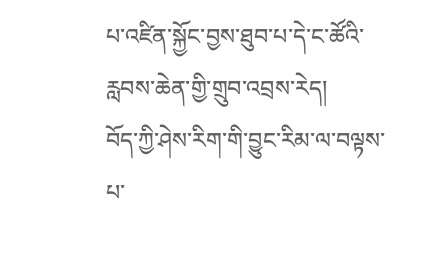པ་འཛིན་སྐྱོང་བྱས་ཐུབ་པ་དེ་ང་ཚོའི་རླབས་ཆེན་གྱི་གྲུབ་འབྲས་རེད།
བོད་ཀྱི་ཤེས་རིག་གི་བྱུང་རིམ་ལ་བལྟས་པ་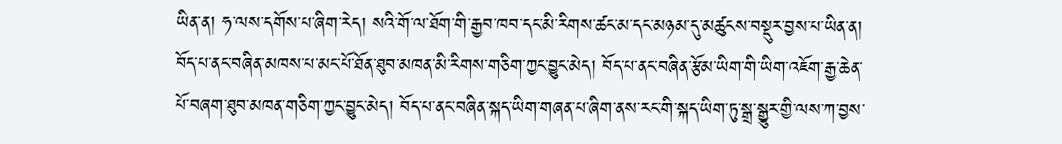ཡིན་ན། ཧ་ལས་དགོས་པ་ཞིག་རེད། སའི་གོ་ལ་ཐོག་གི་རྒྱབ་ཁབ་དང་མི་རིགས་ཚང་མ་དང་མཉམ་དུ་མཚུངས་བསྡུར་བྱས་པ་ཡིན་ན། བོད་པ་ནང་བཞིན་མཁས་པ་མང་པོ་ཐོན་ཐུབ་མཁན་མི་རིགས་གཅིག་ཀྱང་བྱུང་མེད། བོད་པ་ནང་བཞིན་རྩོམ་ཡིག་གི་ཡིག་འཇོག་རྒྱ་ཆེན་པོ་བཞག་ཐུབ་མཁན་གཅིག་ཀྱང་བྱུང་མེད། བོད་པ་ནང་བཞིན་སྐད་ཡིག་གཞན་པ་ཞིག་ནས་རང་གི་སྐད་ཡིག་ཏུ་སྒྲ་སྒྱུར་གྱི་ལས་ཀ་བྱས་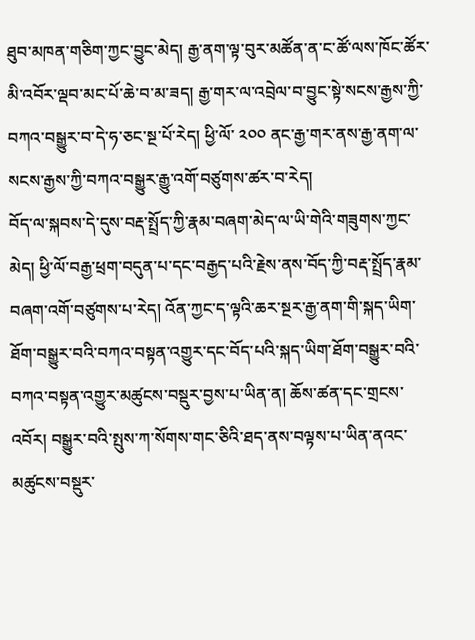ཐུབ་མཁན་གཅིག་ཀྱང་བྱུང་མེད། རྒྱ་ནག་ལྟ་བུར་མཚོན་ན་ང་ཚོ་ལས་ཁོང་ཚོར་མི་འབོར་ལྡབ་མང་པོ་ཆེ་བ་མ་ཟད། རྒྱ་གར་ལ་འབྲེལ་བ་བྱུང་སྟེ་སངས་རྒྱས་ཀྱི་བཀའ་བསྒྱུར་བ་དེ་ཧ་ཅང་སྔ་པོ་རེད། ཕྱི་ལོ་ ༢༠༠ ནང་རྒྱ་གར་ནས་རྒྱ་ནག་ལ་སངས་རྒྱས་ཀྱི་བཀའ་བསྒྱུར་རྒྱུ་འགོ་བཙུགས་ཚར་བ་རེད།
བོད་ལ་སྐབས་དེ་དུས་བརྡ་སྤྲོད་ཀྱི་རྣམ་བཞག་མེད་ལ་ཡི་གེའི་གཟུགས་ཀྱང་མེད། ཕྱི་ལོ་བརྒྱ་ཕྲག་བདུན་པ་དང་བརྒྱད་པའི་རྗེས་ནས་བོད་ཀྱི་བརྡ་སྤྲོད་རྣམ་བཞག་འགོ་བཙུགས་པ་རེད། འོན་ཀྱང་ད་ལྟའི་ཆར་སྔར་རྒྱ་ནག་གི་སྐད་ཡིག་ཐོག་བསྒྱུར་བའི་བཀའ་བསྟན་འགྱུར་དང་བོད་པའི་སྐད་ཡིག་ཐོག་བསྒྱུར་བའི་བཀའ་བསྟན་འགྱུར་མཚུངས་བསྡུར་བྱས་པ་ཡིན་ན། ཆོས་ཚན་དང་གྲངས་འབོར། བསྒྱུར་བའི་སྤུས་ཀ་སོགས་གང་ཅིའི་ཐད་ནས་བལྟས་པ་ཡིན་ནའང་མཚུངས་བསྡུར་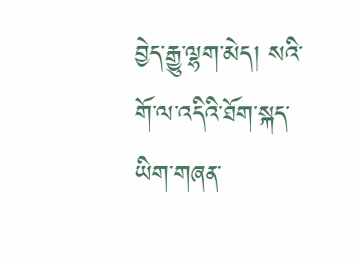བྱེད་རྒྱུ་ལྷག་མེད། སའི་གོ་ལ་འདིའི་ཐོག་སྐད་ཡིག་གཞན་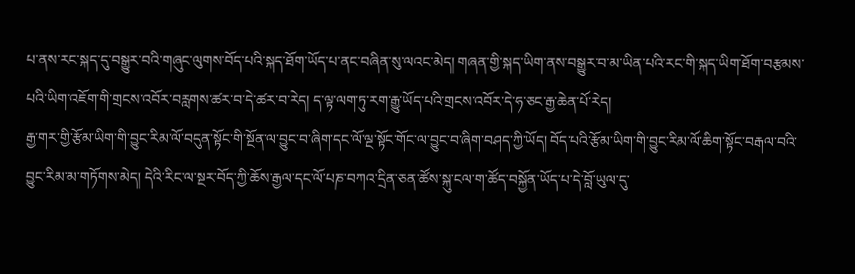པ་ནས་རང་སྐད་དུ་བསྒྱུར་བའི་གཞུང་ལུགས་བོད་པའི་སྐད་ཐོག་ཡོད་པ་ནང་བཞིན་སུ་ལའང་མེད། གཞན་གྱི་སྐད་ཡིག་ནས་བསྒྱུར་བ་མ་ཡིན་པའི་རང་གི་སྐད་ཡིག་ཐོག་བརྩམས་པའི་ཡིག་འཇོག་གི་གྲངས་འབོར་བརླགས་ཚར་བ་དེ་ཚར་བ་རེད། ད་ལྟ་ལག་ཏུ་རག་རྒྱུ་ཡོད་པའི་གྲངས་འབོར་དེ་ཧ་ཅང་རྒྱ་ཆེན་པོ་རེད།
རྒྱ་གར་གྱི་རྩོམ་ཡིག་གི་བྱུང་རིམ་ལོ་བདུན་སྟོང་གི་སྔོན་ལ་བྱུང་བ་ཞིག་དང་ལོ་ལྔ་སྟོང་གོང་ལ་བྱུང་བ་ཞིག་བཤད་ཀྱི་ཡོད། བོད་པའི་རྩོམ་ཡིག་གི་བྱུང་རིམ་ལོ་ཆིག་སྟོང་བརྒལ་བའི་བྱུང་རིམ་མ་གཏོགས་མེད། དེའི་རིང་ལ་སྔར་བོད་ཀྱི་ཆོས་རྒྱལ་དང་ལོ་པཎ་བཀའ་དྲིན་ཅན་ཚོས་སྐུ་ངལ་ག་ཚོད་བསྐྱོན་ཡོད་པ་དེ་བློ་ཡུལ་དུ་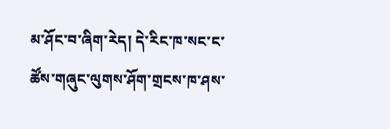མ་ཤོང་བ་ཞིག་རེད། དེ་རིང་ཁ་སང་ང་ཚོས་གཞུང་ལུགས་ཤོག་གྲངས་ཁ་ཤས་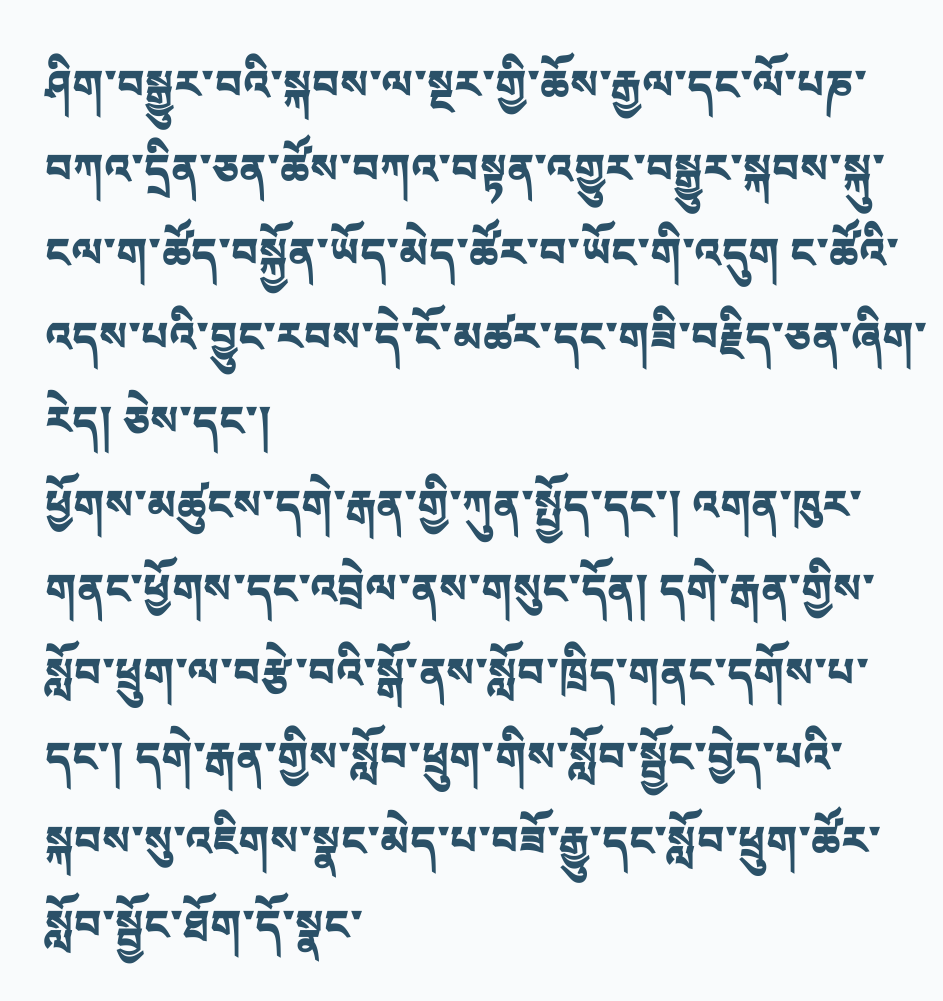ཤིག་བསྒྱུར་བའི་སྐབས་ལ་སྔར་གྱི་ཆོས་རྒྱལ་དང་ལོ་པཎ་བཀའ་དྲིན་ཅན་ཚོས་བཀའ་བསྟན་འགྱུར་བསྒྱུར་སྐབས་སྐུ་ངལ་ག་ཚོད་བསྐྱོན་ཡོད་མེད་ཚོར་བ་ཡོང་གི་འདུག ང་ཚོའི་འདས་པའི་བྱུང་རབས་དེ་ངོ་མཚར་དང་གཟི་བརྗིད་ཅན་ཞིག་རེད། ཅེས་དང་།
ཕྱོགས་མཚུངས་དགེ་རྒན་གྱི་ཀུན་སྤྱོད་དང་། འགན་ཁུར་གནང་ཕྱོགས་དང་འབྲེལ་ནས་གསུང་དོན། དགེ་རྒན་གྱིས་སློབ་ཕྲུག་ལ་བརྩེ་བའི་སྒོ་ནས་སློབ་ཁྲིད་གནང་དགོས་པ་དང་། དགེ་རྒན་གྱིས་སློབ་ཕྲུག་གིས་སློབ་སྦྱོང་བྱེད་པའི་སྐབས་སུ་འཇིགས་སྣང་མེད་པ་བཟོ་རྒྱུ་དང་སློབ་ཕྲུག་ཚོར་སློབ་སྦྱོང་ཐོག་དོ་སྣང་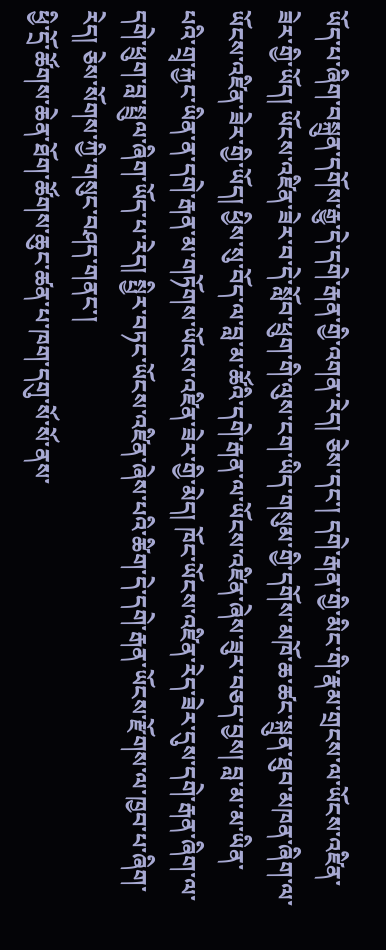ཡོད་པ་ཞིག་བསྐྲུན་དགོས་རྒྱུ་དེ་དགེ་རྒན་གྱི་འགན་རེད། ཅེས་དང་། དགེ་རྒན་གྱི་མིང་གི་རྣམ་གྲངས་ལ་ཡོངས་འཛིན་ཟེར་གྱི་ཡོད། ཡོངས་འཛིན་ཟེར་བ་དེ་སློབ་ཕྲུག་གི་ལུས་ངག་ཡིད་གསུམ་གྱི་དགོས་མཁོ་ཆ་ཚང་སྐྲུན་ཐུབ་མཁན་ཞིག་ལ་ཡོངས་འཛིན་ཟེར་གྱི་ཡོད། ཕྱིས་སུ་བོད་ལ་བླ་མ་ཚོའི་དགེ་རྒན་ལ་ཡོངས་འཛིན་ཞེས་ཟུར་བཅད་བྱས། བླ་མ་མ་ཡིན་པའི་གྲྭ་རྐྱང་ཡིན་ན་དགེ་རྒན་མ་གཏོགས་ཡོངས་འཛིན་ཟེར་གྱི་མེད། ཁོང་ཡོངས་འཛིན་རེད་ཟེར་དུས་དགེ་རྒན་ཞིག་ལ་དགེ་ཕྲུག་བླ་སྤྲུལ་ཞིག་ཡོད་པ་རེད། སྤྱིར་བཏང་ཡོངས་འཛིན་ཞེས་པའི་ཚིག་དེ་དགེ་རྒན་ཡོངས་རྫོགས་ལ་ཁྱབ་པ་ཞིག་རེད། ཅེས་སོགས་ཀྱི་གསུང་བཤད་གནང་།
ཕྱི་དྲོ་ཚོགས་ཆེན་ཐོག་ཚོགས་ཆུང་ཚན་པ་ཁག་དགུ་སོ་སོ་ནས་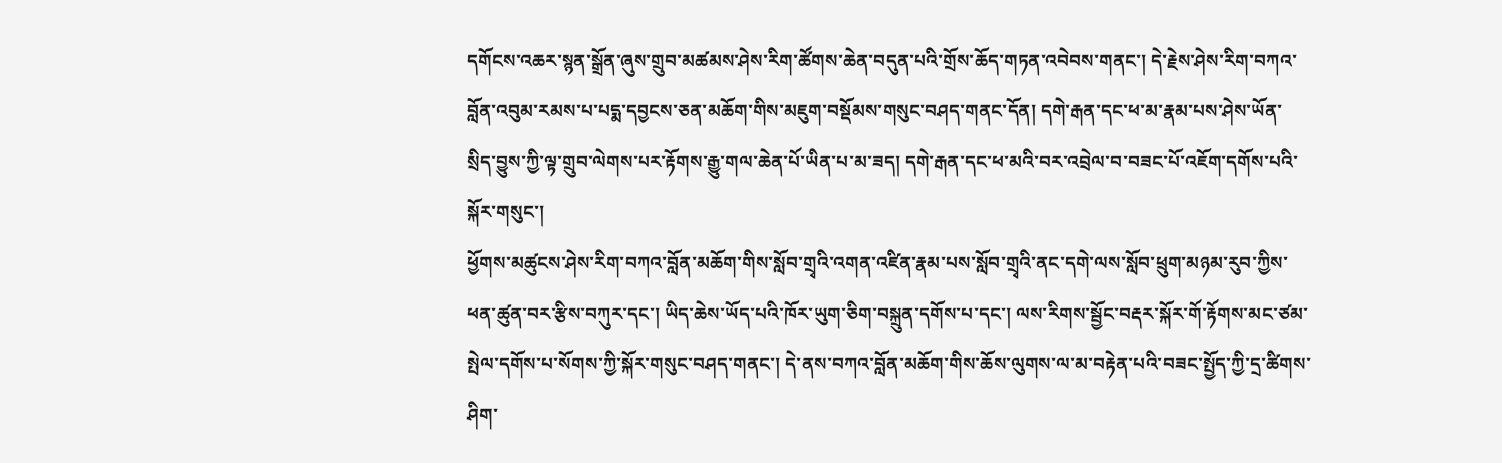དགོངས་འཆར་སྙན་སྒྲོན་ཞུས་གྲུབ་མཚམས་ཤེས་རིག་ཚོགས་ཆེན་བདུན་པའི་གྲོས་ཆོད་གཏན་འབེབས་གནང་། དེ་རྗེས་ཤེས་རིག་བཀའ་བློན་འབུམ་རམས་པ་པདྨ་དབྱངས་ཅན་མཆོག་གིས་མཇུག་བསྡོམས་གསུང་བཤད་གནང་དོན། དགེ་རྒན་དང་ཕ་མ་རྣམ་པས་ཤེས་ཡོན་སྲིད་བྱུས་ཀྱི་ལྟ་གྲུབ་ལེགས་པར་རྟོགས་རྒྱུ་གལ་ཆེན་པོ་ཡིན་པ་མ་ཟད། དགེ་རྒན་དང་ཕ་མའི་བར་འབྲེལ་བ་བཟང་པོ་འཇོག་དགོས་པའི་སྐོར་གསུང་།
ཕྱོགས་མཚུངས་ཤེས་རིག་བཀའ་བློན་མཆོག་གིས་སློབ་གྲྭའི་འགན་འཛིན་རྣམ་པས་སློབ་གྲྭའི་ནང་དགེ་ལས་སློབ་ཕྲུག་མཉམ་རུབ་ཀྱིས་ཕན་ཚུན་བར་རྩིས་བཀུར་དང་། ཡིད་ཆེས་ཡོད་པའི་ཁོར་ཡུག་ཅིག་བསྐྲུན་དགོས་པ་དང་། ལས་རིགས་སྦྱོང་བརྡར་སྐོར་གོ་རྟོགས་མང་ཙམ་སྤེལ་དགོས་པ་སོགས་ཀྱི་སྐོར་གསུང་བཤད་གནང་། དེ་ནས་བཀའ་བློན་མཆོག་གིས་ཆོས་ལུགས་ལ་མ་བརྟེན་པའི་བཟང་སྤྱོད་ཀྱི་དྲ་ཚིགས་ཤིག་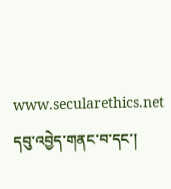www.secularethics.net དབུ་འབྱེད་གནང་བ་དང་།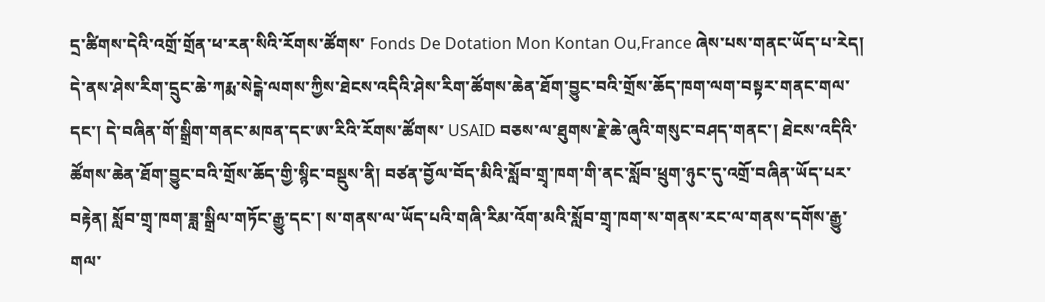དྲ་ཚིགས་དེའི་འགྲོ་གྲོན་ཕ་རན་སིའི་རོགས་ཚོགས་ Fonds De Dotation Mon Kontan Ou,France ཞེས་པས་གནང་ཡོད་པ་རེད།
དེ་ནས་ཤེས་རིག་དྲུང་ཆེ་ཀརྨ་སེངྒེ་ལགས་ཀྱིས་ཐེངས་འདིའི་ཤེས་རིག་ཚོགས་ཆེན་ཐོག་བྱུང་བའི་གྲོས་ཆོད་ཁག་ལག་བསྟར་གནང་གལ་དང་། དེ་བཞིན་གོ་སྒྲིག་གནང་མཁན་དང་ཨ་རིའི་རོགས་ཚོགས་ USAID བཅས་ལ་ཐུགས་རྗེ་ཆེ་ཞུའི་གསུང་བཤད་གནང་། ཐེངས་འདིའི་ཚོགས་ཆེན་ཐོག་བྱུང་བའི་གྲོས་ཆོད་གྱི་སྙིང་བསྡུས་ནི། བཙན་བྱོལ་བོད་མིའི་སློབ་གྲྭ་ཁག་གི་ནང་སློབ་ཕྲུག་ཉུང་དུ་འགྲོ་བཞིན་ཡོད་པར་བརྟེན། སློབ་གྲྭ་ཁག་ཟླ་སྒྲིལ་གཏོང་རྒྱུ་དང་། ས་གནས་ལ་ཡོད་པའི་གཞི་རིམ་འོག་མའི་སློབ་གྲྭ་ཁག་ས་གནས་རང་ལ་གནས་དགོས་རྒྱུ་གལ་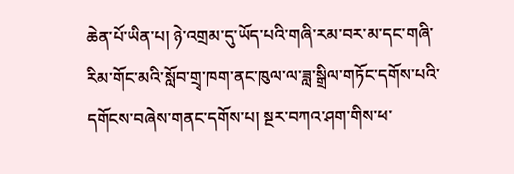ཆེན་པོ་ཡིན་པ། ཉེ་འགྲམ་དུ་ཡོད་པའི་གཞི་རམ་བར་མ་དང་གཞི་རིམ་གོང་མའི་སློབ་གྲྭ་ཁག་ནང་ཁུལ་ལ་ཟླ་སྒྲིལ་གཏོང་དགོས་པའི་དགོངས་བཞེས་གནང་དགོས་པ། སྔར་བཀའ་ཤག་གིས་ཕ་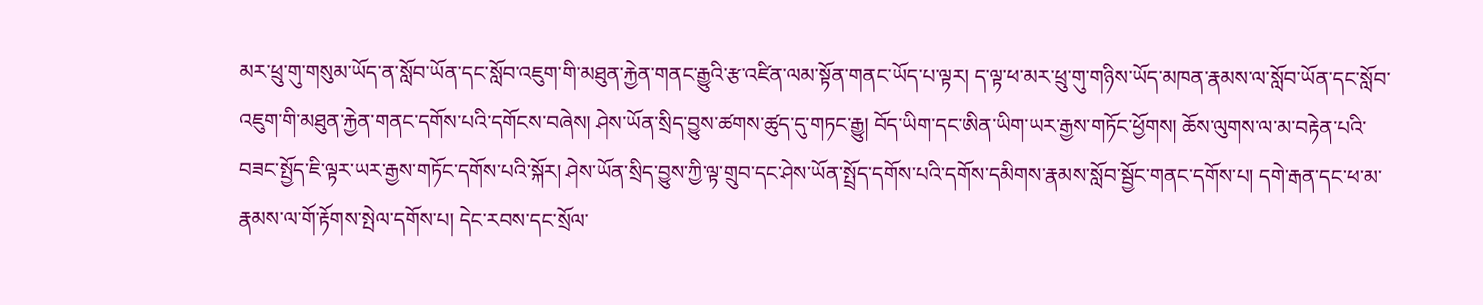མར་ཕྲུ་གུ་གསུམ་ཡོད་ན་སློབ་ཡོན་དང་སློབ་འཇུག་གི་མཐུན་རྐྱེན་གནང་རྒྱུའི་རྩ་འཛིན་ལམ་སྟོན་གནང་ཡོད་པ་ལྟར། ད་ལྟ་ཕ་མར་ཕྲུ་གུ་གཉིས་ཡོད་མཁན་རྣམས་ལ་སློབ་ཡོན་དང་སློབ་འཇུག་གི་མཐུན་རྐྱེན་གནང་དགོས་པའི་དགོངས་བཞེས། ཤེས་ཡོན་སྲིད་བྱུས་ཚགས་ཚུད་དུ་གཏང་རྒྱུ། བོད་ཡིག་དང་ཨིན་ཡིག་ཡར་རྒྱས་གཏོང་ཕྱོགས། ཆོས་ལུགས་ལ་མ་བརྟེན་པའི་བཟང་སྤྱོད་ཇི་ལྟར་ཡར་རྒྱས་གཏོང་དགོས་པའི་སྐོར། ཤེས་ཡོན་སྲིད་བྱུས་ཀྱི་ལྟ་གྲུབ་དང་ཤེས་ཡོན་སྤྲོད་དགོས་པའི་དགོས་དམིགས་རྣམས་སློབ་སྦྱོང་གནང་དགོས་པ། དགེ་རྒན་དང་ཕ་མ་རྣམས་ལ་གོ་རྟོགས་སྤེལ་དགོས་པ། དེང་རབས་དང་སྲོལ་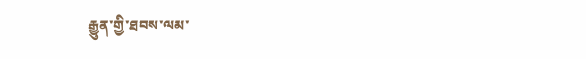རྒྱུན་གྱི་ཐབས་ལམ་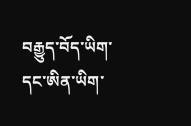བརྒྱུད་བོད་ཡིག་དང་ཨིན་ཡིག་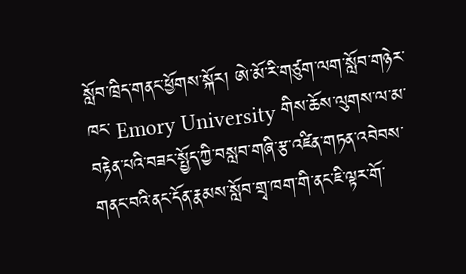སློབ་ཁྲིད་གནང་ཕྱོགས་སྐོར། ཨེ་མོ་རི་གཙུག་ལག་སློབ་གཉེར་ཁང་ Emory University གིས་ཆོས་ལུགས་ལ་མ་བརྟེན་པའི་བཟང་སྤྱོད་ཀྱི་བསླབ་གཞི་རྩ་འཛིན་གཏན་འབེབས་གནང་བའི་ནང་དོན་རྣམས་སློབ་གྲྭ་ཁག་གི་ནང་ཇི་ལྟར་གོ་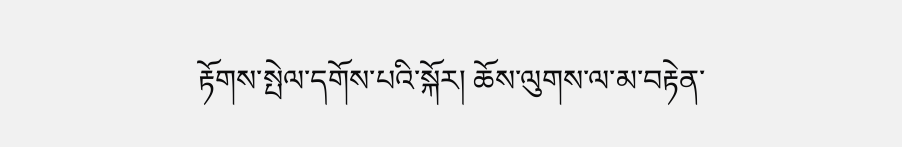རྟོགས་སྤེལ་དགོས་པའི་སྐོར། ཆོས་ལུགས་ལ་མ་བརྟེན་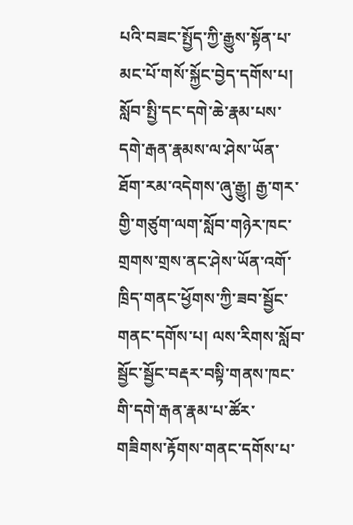པའི་བཟང་སྤྱོད་ཀྱི་རྒྱུས་སྟོན་པ་མང་པོ་གསོ་སྐྱོང་བྱེད་དགོས་པ། སློབ་སྤྱི་དང་དགེ་ཆེ་རྣམ་པས་དགེ་རྒན་རྣམས་ལ་ཤེས་ཡོན་ཐོག་རམ་འདེགས་ཞུ་རྒྱུ། རྒྱ་གར་གྱི་གཙུག་ལག་སློབ་གཉེར་ཁང་གྲགས་གྲས་ནང་ཤེས་ཡོན་འགོ་ཁྲིད་གནང་ཕྱོགས་ཀྱི་ཟབ་སྦྱོང་གནང་དགོས་པ། ལས་རིགས་སློབ་སྦྱོང་སྦྱོང་བརྡར་བསྟི་གནས་ཁང་གི་དགེ་རྒན་རྣམ་པ་ཚོར་གཟིགས་རྟོགས་གནང་དགོས་པ་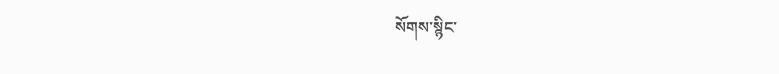སོགས་སྙིང་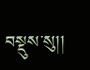བསྡུས་སུ།།